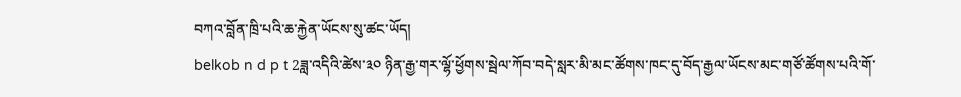བཀའ་བློན་ཁྲི་པའི་ཆ་རྐྱེན་ཡོངས་སུ་ཚང་ཡོད།
belkob n d p t 2ཟླ་འདིའི་ཚེས་༣༠ ཉིན་རྒྱ་གར་ལྷོ་ཕྱོགས་སྦེལ་ཀོབ་བདེ་སླར་མི་མང་ཚོགས་ཁང་དུ་བོད་རྒྱལ་ཡོངས་མང་གཙོ་ཚོགས་པའི་གོ་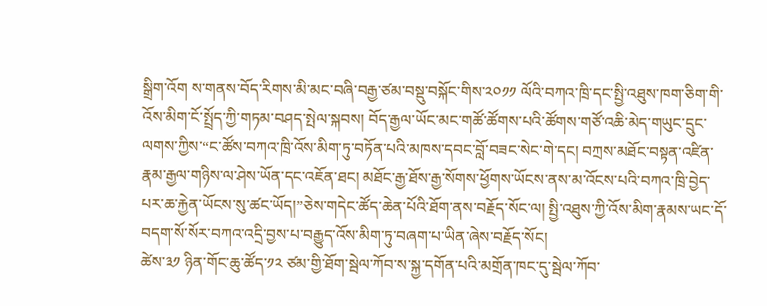སྒྲིག་འོག ས་གནས་བོད་རིགས་མི་མང་བཞི་བརྒྱ་ཙམ་བསྡུ་བསྐོང་གིས་༢༠༡༡ ལོའི་བཀའ་ཁྲི་དང་སྤྱི་འཐུས་ཁག་ཅིག་གི་འོས་མིག་ངོ་སྤྲོད་ཀྱི་གཏམ་བཤད་སྤེལ་སྐབས། བོད་རྒྱལ་ཡོང་མང་གཚོ་ཚོགས་པའི་ཚོགས་གཙོ་འཆི་མེད་གཡུང་དྲུང་ལགས་ཀྱིས་“ང་ཚོས་བཀའ་ཁྲི་འོས་མིག་ཏུ་བཏོན་པའི་མཁས་དབང་བློ་བཟང་སེང་གེ་དང། བཀྲས་མཐོང་བསྟན་འཛིན་རྣམ་རྒྱལ་གཉིས་ལ་ཤེས་ཡོན་དང་འཇོན་ཐང། མཐོང་རྒྱ་ཐོས་རྒྱ་སོགས་ཕྱོགས་ཡོངས་ནས་མ་འོངས་པའི་བཀའ་ཁྲི་བྱེད་པར་ཆ་རྐྱེན་ཡོངས་སུ་ཚང་ཡོད།”ཅེས་གདེང་ཚོད་ཆེན་པོའི་ཐོག་ནས་བརྗོད་སོང་ལ། སྤྱི་འཐུས་ཀྱི་འོས་མིག་རྣམས་ཡང་དོ་བདག་སོ་སོར་བཀའ་འདྲི་བྱས་པ་བརྒྱུད་འོས་མིག་ཏུ་བཞག་པ་ཡིན་ཞེས་བརྗོད་སོང།
ཚེས་༣༡ ཉིན་གོང་ཆུ་ཚོད་༡༢ ཙམ་གྱི་ཐོག་སྦེལ་ཀོབ་ས་སྐྱ་དགོན་པའི་མགྲོན་ཁང་དུ་སྦེལ་ཀོབ་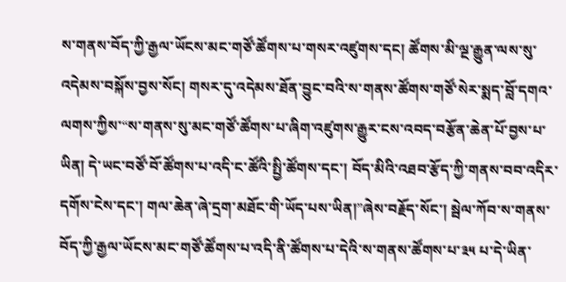ས་གནས་བོད་ཀྱི་རྒྱལ་ཡོངས་མང་གཙོ་ཚོགས་པ་གསར་འཛུགས་དང། ཚོགས་མི་ལྔ་རྒྱུན་ལས་སུ་འདེམས་བསྐོས་བྱས་སོང། གསར་དུ་འདེམས་ཐོན་བྱུང་བའི་ས་གནས་ཚོགས་གཙོ་སེར་སྨད་བློ་དགའ་ལགས་ཀྱིས་“ས་གནས་སུ་མང་གཙོ་ཚོགས་པ་ཞིག་འཛུགས་རྒྱུར་ངས་འབད་བརྩོན་ཆེན་པོ་བྱས་པ་ཡིན། དེ་ཡང་བཙོ་བོ་ཚོགས་པ་འདི་ང་ཚོའི་སྤྱི་ཚོགས་དང་། བོད་མིའི་འཐབ་རྩོད་ཀྱི་གནས་བབ་འདིར་དགོས་ངེས་དང་། གལ་ཆེན་ཞེ་དྲག་མཐོང་གི་ཡོད་པས་ཡིན།”ཞེས་བརྗོད་སོང་། སྦེལ་ཀོབ་ས་གནས་བོད་ཀྱི་རྒྱལ་ཡོངས་མང་གཙོ་ཚོགས་པ་འདི་ནི་ཚོགས་པ་དེའི་ས་གནས་ཚོགས་པ་༣༥ པ་དེ་ཡིན་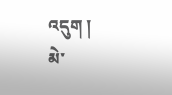འདུག །
མེ་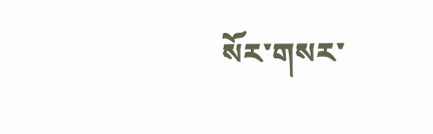སོར་གསར་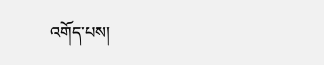འགོད་པས།